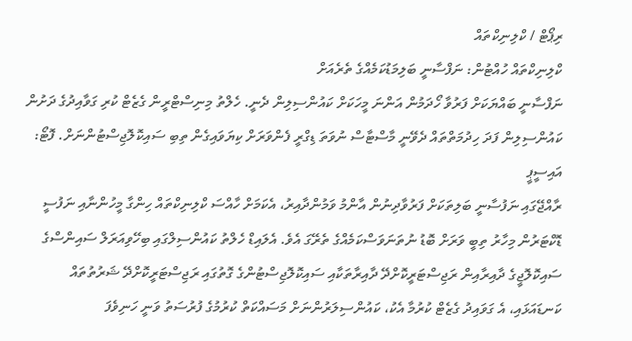ރިޕޯޓް / ކްލިނިކްތައް
ކްލިނިކްތައް ހުއްޓުން: ނަފްސާނީ ބަލިމަޑުކަމެއްގެ ތެރެއަށް
ނަފްސާނީ ބައްޔަކަށް ފަރުވާ ހޯދަމުން އަންނަ މީހަކަށް ކައުންސިލިން ދެނީ. ހެލްތު މިނިސްޓްރީން ގެޒެޓް ކުރި ގަވާއިދުގެ ދަށުން ކައުންސިލިން ފަދަ ހިދުމަތްތައް ދެވޭނީ މާސްޓާސް ނުވަތަ ޑިގްރީ ފެންވަރަށް ކިޔަވައިގެން ތިބި ސައިކޮލޮޖިސްޓުންނަށް. ފޮޓޯ: އައިސީޕީ
ރާއްޖޭގައި ނަފުސާނީ ބަލިތަކަށް ފަރުވާދިނުން އާންމު ވަމުންދާއިރު، އެކަމަށް ހާއްސަ ކްލިނިކްތައް ހިންގާ މީހުންނާއި ނަފުސީ ޑޮކްޓަރުން މިހާރު ތިބީ ވަރަށް ބޮޑު ނުތަނަވަސްކަމެއްގެ ތެރޭގަ އެވެ. އެލައިޑް ހެލްތު ކައުންސިލްގައި ބިހޭވިއަރަލް ސައިންސްގެ ސައިކޮލޮޖީގެ ދާއިރާއިން ރަޖިސްޓަރީކޮށްދޭ ދާއިރާތަކާއި ސައިކޮލޮޖިސްޓުންގެ ގޮތުގައި ރަޖިސްޓަރީކޮށްދޭ ޝަރުތުތައް ކަނޑައަޅައި، އެ ގަވައިދު ގެޒެޓް ކުރުމާ އެކު، ކައުންސިލަރުންނަށް މަސައްކަތް ކުރުމުގެ ފުރުސަތު ވަނީ ހަނިވެފަ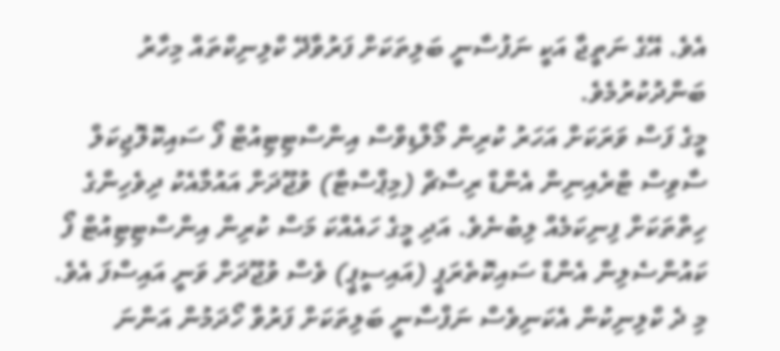އެވެ. އޭގެ ނަތީޖާ އަކީ ނަފުސާނީ ބަލިތަކަށް ފަރުވާދޭ ކްލިނިކްތައް މިހާރު ބަންދުކުރުމެވެ.
މީގެ ފަސް ވަރަކަށް އަހަރު ކުރިން މޯލްޑިވްސް އިންސްޓިޓިއުޓް ފޯ ސައިކޮލޮޖިކަލް ސާވިސް ޓްރެއިނިން އެންޑް ރިސާޗް (މިޕްސްޓާ) ވުޖޫދަށް އައުމާއެކު ދިވެހިންގެ ހިތްތަކަށް ފިނިކަމެއް ލިބުނެވެ. އަދި މީގެ ހައެއްކަ މަސް ކުރިން އިންސްޓިޓިއުޓް ފޯ ކައުންސެލިން އެންޑް ސައިކޮތެރަޕީ (އައިސީޕީ) ވެސް ވުޖޫދަށް ވަނީ އައިސްފަ އެވެ.
މި ދެ ކްލިނިކުން އެކަނިވެސް ނަފްސާނީ ބަލިތަކަށް ފަރުވާ ހޯދަމުން އަންނަ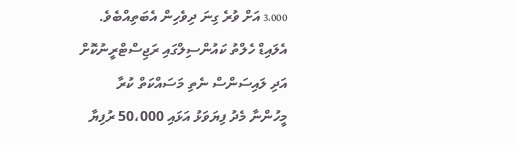3،000 އަށް ވުރެ ގިނަ ދިވެހިން އެބަތިއްބެވެ. އެލައިޑް ހެލްތު ކައުންސިލްގައި ރަޖިސްޓްރީނުކޮށް އަދި ލައިސަންސް ނެތި މަސައްކަތް ކުރާ މީހުންނާ މެދު ފިޔަވަޅު އަޅައި 50،000 ރުފިޔާ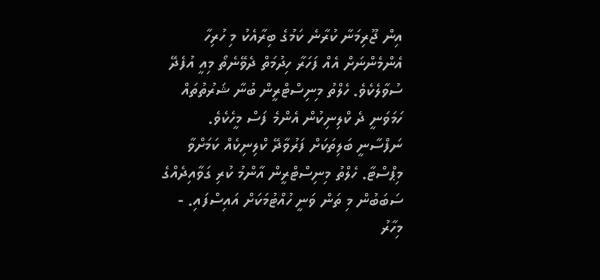އިން ޖޫރިމަނާ ކުރާނެ ކަމުގެ ބިރާއެކު މި ހުރިހާ އެންމެންނަށް އެއް ފަހަރާ ހިދުމަތް ދެވޭނެތޯ މިއީ އުފެދޭ ސުވާލެކެވެ. ހެލްތު މިނިސްޓްރީން ބުނާ ޝަރުތުތައް ހަމަވަނީ ދެ ކްލިނިކުން އެންމެ ފަސް މީހެކެވެ.
ނަފްސާނީ ބަލިތަކަށް ފަރުވާދޭ ކްލިނިކެއް ކަމަށްވާ މިޕްސްޓާ. ހެލްތު މިނިސްޓްރީން އާންމު ކުރި ގަވާއިދެއްގެ ސަބަބުން މި ތަން ވަނީ ހުއްޓުމަކަށް އައިސްފައި. - މިހާރު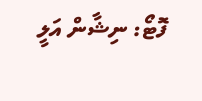ފޮޓޯ: ނިޝާން އަލީ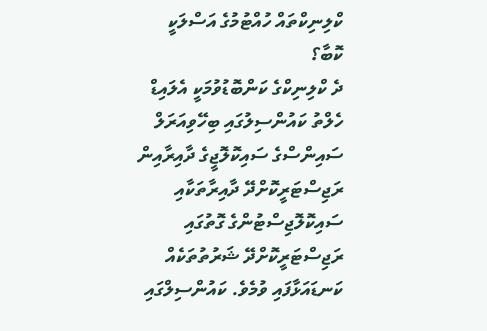ކްލިނިކްތައް ހުއްޓުމުގެ އަސްލަކީ ކޮބާ؟
ދެ ކްލިނިކްގެ ކަންބޮޑުވުމަކީ އެލައިޑް ހެލްތު ކައުންސިލުގައި ބިހޭވިއަރަލް ސައިންސްގެ ސައިކޮލޮޖީގެ ދާއިރާއިން ރަޖިސްޓަރީކޮށްދޭ ދާއިރާތަކާއި ސައިކޮލޮޖިސްޓުންގެ ގޮތުގައި ރަޖިސްޓަރީކޮށްދޭ ޝަރުތުތަކެއް ކަނޑައަޅާފައި ވުމެވެ. ކައުންސިލްގައި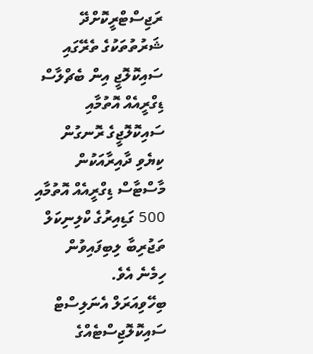ރަޖިސްޓްރީކޮށްދޭ ޝަރުތުތަކުގެ ތެރޭގައި ސައިކޮލޮޖީ އިން ބެޗްލާސް ޑިގްރީއެއް އޮތުމާއި ސައިކޮލޮޖީގެ ރޮނގުން ކިޔެވި ދާއިރާއަކުން މާސްޓާސް ޑިގްރީއެއް އޮތުމާއި 500 ގަޑިއިރުގެ ކްލިނިކަލް ތަޖުރިބާ ލިބިފައިވުން ހިމެނެ އެވެ.
ބިހޭވިއަރަލް އެނަލިސްޓް ސައިކޮލޮޖިސްޓެއްގެ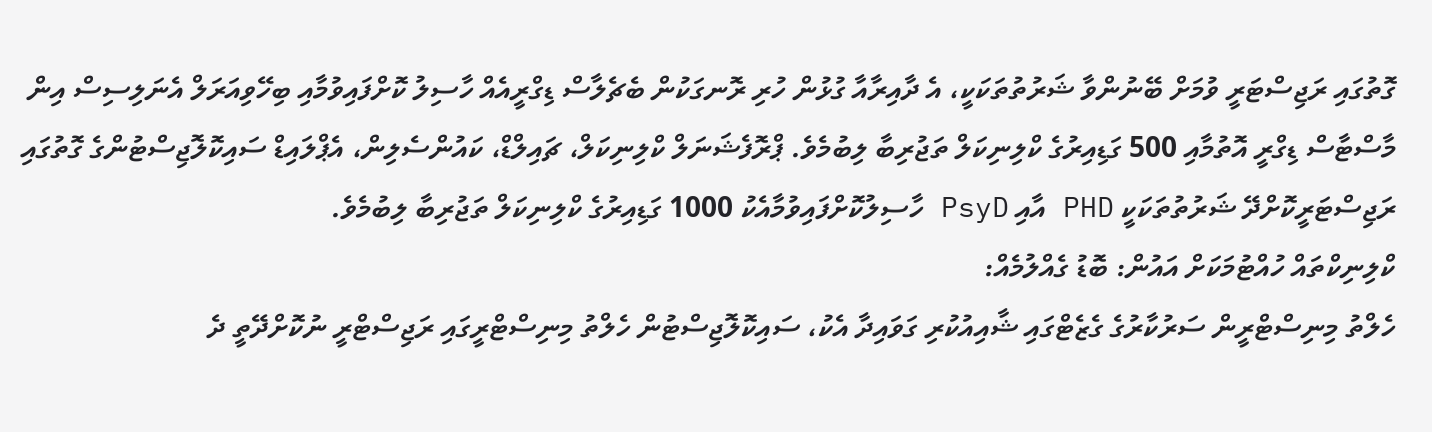ގޮތުގައި ރަޖިސްޓަރީ ވުމަށް ބޭނުންވާ ޝަރުތުތަކަކީ، އެ ދާއިރާއާ ގުޅުން ހުރި ރޮނގަކުން ބެޗެލާސް ޑިގްރީއެއް ހާސިލު ކޮށްފައިވުމާއި ބިހޭވިއަރަލް އެނަލިސިސް އިން މާސްޓާސް ޑިގްރީ އޮތުމާއި 500 ގަޑިއިރުގެ ކްލިނިކަލް ތަޖުރިބާ ލިބުމެވެ. ޕްރޮފެޝަނަލް ކްލިނިކަލް، ޗައިލްޑް، ކައުންސެލިން، އެޕްލައިޑް ސައިކޮލޮޖިސްޓުންގެ ގޮތުގައި ރަޖިސްޓަރީކޮށްދޭ ޝަރުތުތަކަކީ PHD އާއި PsyD ހާސިލުކޮށްފައިވުމާއެކު 1000 ގަޑިއިރުގެ ކްލިނިކަލް ތަޖުރިބާ ލިބުމެވެ.
ކްލިނިކްތައް ހުއްޓުމަކަށް އައުން: ބޮޑު ގެއްލުމެއް:
ހެލްތު މިނިސްޓްރީން ސަރުކާރުގެ ގެޒެޓްގައި ޝާއިއުކުރި ގަވައިދާ އެކު، ސައިކޮލޮޖިސްޓުން ހެލްތު މިނިސްޓްރީގައި ރަޖިސްޓްރީ ނުކޮށްދޭތީ ދެ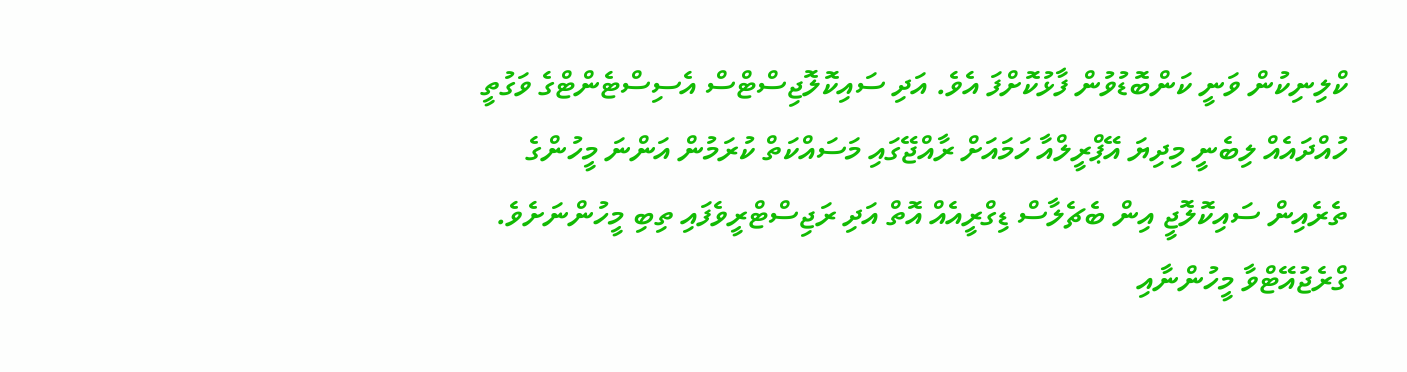ކްލިނިކުން ވަނީ ކަންބޮޑުވުން ފާޅުކޮށްފަ އެވެ. އަދި ސައިކޮލޮޖިސްޓްސް އެސިސްޓެންޓްގެ ވަގުތީ ހުއްދައެއް ލިބެނީ މިދިޔަ އޭޕްރީލްއާ ހަމައަށް ރާއްޖޭގައި މަސައްކަތް ކުރަމުން އަންނަ މީހުންގެ ތެރެއިން ސައިކޮލޮޖީ އިން ބެޗެލާސް ޑިގްރީއެއް އޮތް އަދި ރަޖިސްޓްރީވެފައި ތިބި މީހުންނަށެވެ. ގްރެޖުއޭޓްވާ މީހުންނާއި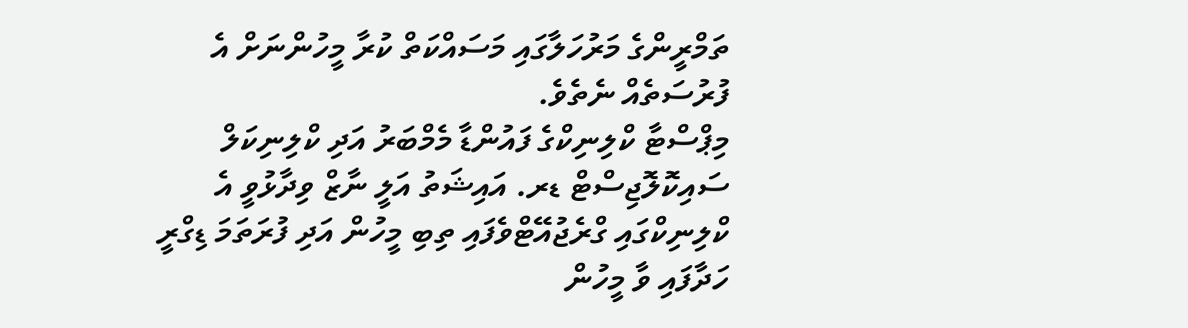ތަމްރީންގެ މަރުހަލާގައި މަސައްކަތް ކުރާ މީހުންނަށް އެ ފުރުސަތެއް ނެތެވެ.
މިޕްސްޓާ ކްލިނިކްގެ ފައުންޑާ މެމްބަރު އަދި ކްލިނިކަލް ސައިކޮލޮޖިސްޓް ޑރ. އައިޝަތު އަލީ ނާޒް ވިދާޅުވީ އެ ކްލިނިކްގައި ގްރެޖުއޭޓްވެފައި ތިބި މީހުން އަދި ފުރަތަމަ ޑިގްރީ ހަދާފައި ވާ މީހުން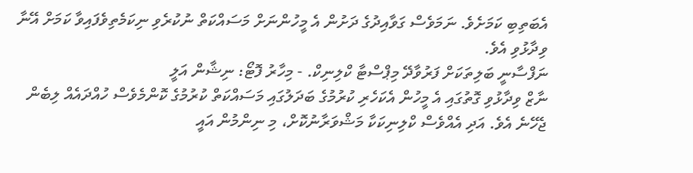އެބަތިބި ކަމަށެވެ. ނަމަވެސް ގަވާއިދުގެ ދަށުން އެ މީހުންނަށް މަސައްކަތް ނުކުރެވި ނިކަމެތިވެފައިވާ ކަމަށް އޭނާ ވިދާޅުވި އެވެ.
ނަފްސާނީ ބަލިތަކަށް ފަރުވާދޭ މިޕްސްޓާ ކްލިނިކް. - މިހާރު ފޮޓޯ: ނިޝާން އަލީ
ނާޒް ވިދާޅުވި ގޮތުގައި އެ މީހުން އެކަހެރި ކުރުމުގެ ބަދަލުގައި މަސައްކަތް ކުރުމުގެ ކޮންމެވެސް ހުއްދައެއް ލިބެން ޖެހޭނެ އެވެ. އަދި އެއްވެސް ކްލިނިކަކާ މަޝްވަރާނުކޮށް، މި ނިންމުން އައީ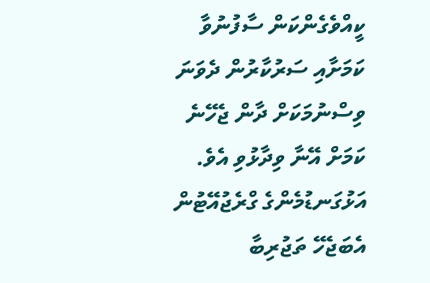ކީއްވެގެންކަން ސާފުނުވާ ކަމަށާއި ސަރުކާރުން ދެވަނަ ވިސްނުމަކަށް ދާން ޖެހޭނެ ކަމަށް އޭނާ ވިދާޅުވި އެވެ.
އަޅުގަނޑުމެންގެ ގްރެޖުއޭޓުން އެބަޖެހޭ ތަޖުރިބާ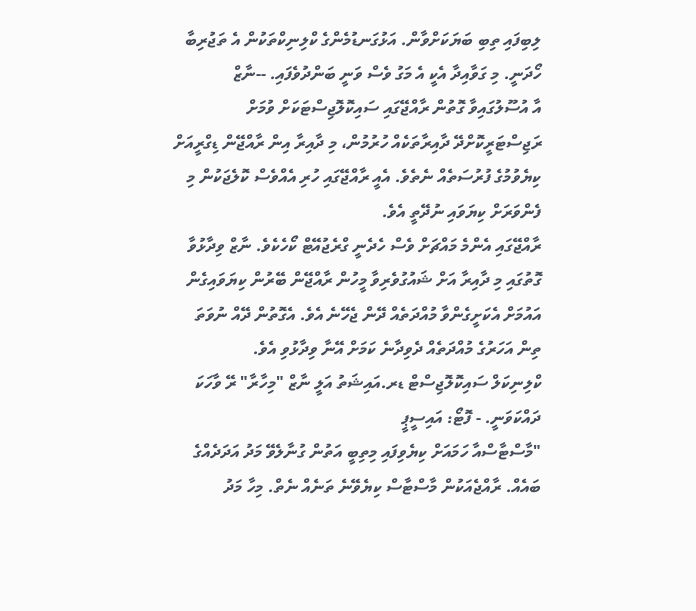ލިބިފައި ތިބި ބަޔަކަށްވާން. އަޅުގަނޑުމެންގެ ކްލިނިކްތަކުން އެ ތަޖުރިބާ ހޯދަނީ. މި ގަވާއިދާ އެކީ އެ މަގު ވެސް ވަނީ ބަންދުވެފައި. --ނާޒް
އާ އުސޫލުގައިވާ ގޮތުން ރާއްޖޭގައި ސައިކޮލޮޖިސްޓަކަށް ވުމަށް ރަޖިސްޓަރީކޮށްދޭ ދާއިރާތަކެއް ހުރުމުން، މި ދާއިރާ އިން ރާއްޖޭން ޑިގްރީއަށް ކިޔެވުމުގެ ފުރުސަތެއް ނެތެވެ. އެއީ ރާއްޖޭގައި ހުރި އެއްވެސް ކޮލެޖަކުން މި ފެންވަރަށް ކިޔަވައި ނުދޭތީ އެވެ.
ރާއްޖޭގައި އެންމެ މައްޗަށް ވެސް ހެދެނީ ގްރެޖުއޭޓް ކޯހެކެވެ. ނާޒް ވިދާޅުވާ ގޮތުގައި މި ދާއިރާ އަށް ޝައުގުވެރިވާ މީހުން ރާއްޖޭން ބޭރުން ކިޔަވައިގެން އައުމަށް އެކަށީގެންވާ މުއްދަތެއް ދޭން ޖެހޭނެ އެވެ. އެގޮތުން ދޭއް ނުވަތަ ތިން އަހަރުގެ މުއްދަތެއް ދެވިދާނެ ކަމަށް އޭނާ ވިދާޅުވި އެވެ.
ކްލިނިކަލް ސައިކޮލޮޖިސްޓް ޑރ.އައިޝަތު އަލީ ނާޒް "މިހާރާ" ރޭ ވާހަކަ ދައްކަވަނީ. - ފޮޓޯ: އައިސީޕީ
"މާސްޓާސްއާ ހަމައަށް ކިޔެވިފައި މިތިބީ އަތުން ގުނާލެވޭ މަދު އަދަދެއްގެ ބައެއް. ރާއްޖެއަކުން މާސްޓާސް ކިޔެވޭނެ ތަނެއް ނެތް. މިހާ މަދު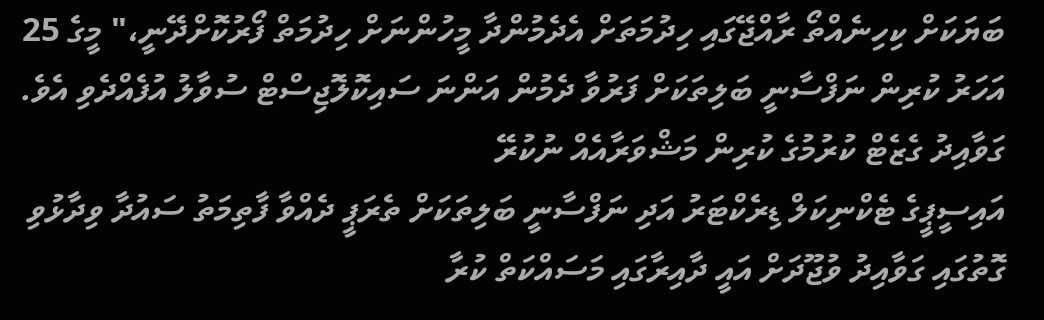ބަޔަކަށް ކިހިނެއްތޯ ރާއްޖޭގައި ހިދުމަތަށް އެދެމުންދާ މީހުންނަށް ހިދުމަތް ފޯރުކޮށްދޭނީ،" މީގެ 25 އަހަރު ކުރިން ނަފްސާނީ ބަލިތަކަށް ފަރުވާ ދެމުން އަންނަ ސައިކޮލޮޖިސްޓް ސުވާލު އުފެއްދެވި އެވެ.
ގަވާއިދު ގެޒެޓް ކުރުމުގެ ކުރިން މަޝްވަރާއެއް ނުކުރޭ
އައިސީޕީގެ ޓެކްނިކަލް ޑިރެކްޓަރު އަދި ނަފްސާނީ ބަލިތަކަށް ތެރަޕީ ދެއްވާ ފާތިމަތު ސައުދާ ވިދާޅުވި ގޮތުގައި ގަވާއިދު ވުޖޫދަށް އައީ ދާއިރާގައި މަސައްކަތް ކުރާ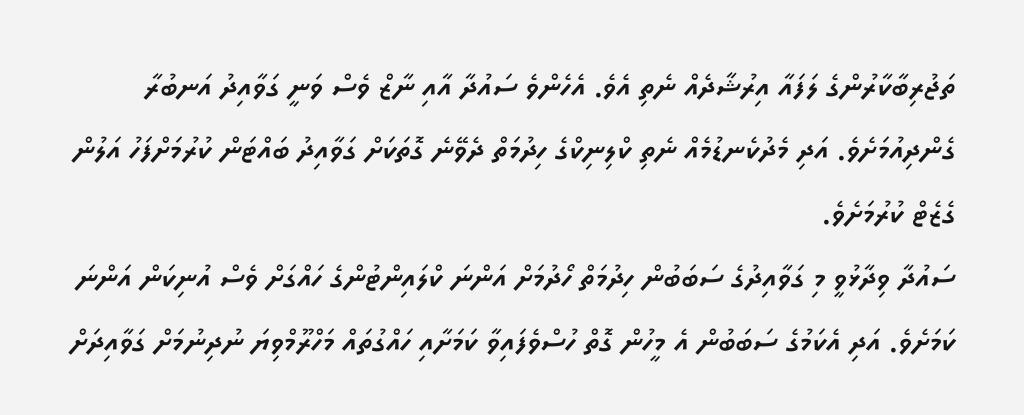ތަޖުރިބާކާރުންގެ ލަފައާ އިރުޝާދެއް ނެތި އެވެ. އެހެންވެ ސައުދާ އާއި ނާޒް ވެސް ވަނީ ގަވާއިދު އަނބުރާ ގެންދިއުމަށެވެ. އަދި މެދުކެނޑުމެއް ނެތި ކްލިނިކްގެ ހިދުމަތް ދެވޭނެ ގޮތަކަށް ގަވާއިދު ބައްޓަން ކުރުމަށްފަހު އަލުން ގެޒެޓް ކުރުމަށެވެ.
ސައުދާ ވިދާޅުވީ މި ގަވާއިދުގެ ސަބަބުން ހިދުމަތް ހޯދުމަށް އަންނަ ކްލައިންޓުންގެ ހައްގަށް ވެސް އުނިކަން އަންނަ ކަމަށެވެ. އަދި އެކަމުގެ ސަބަބުން އެ މީހުން ގޮތް ހުސްވެފައިވާ ކަމަށާއި ހައްގުތައް މަހްރޫމްވިޔަ ނުދިނުމަށް ގަވާއިދަށް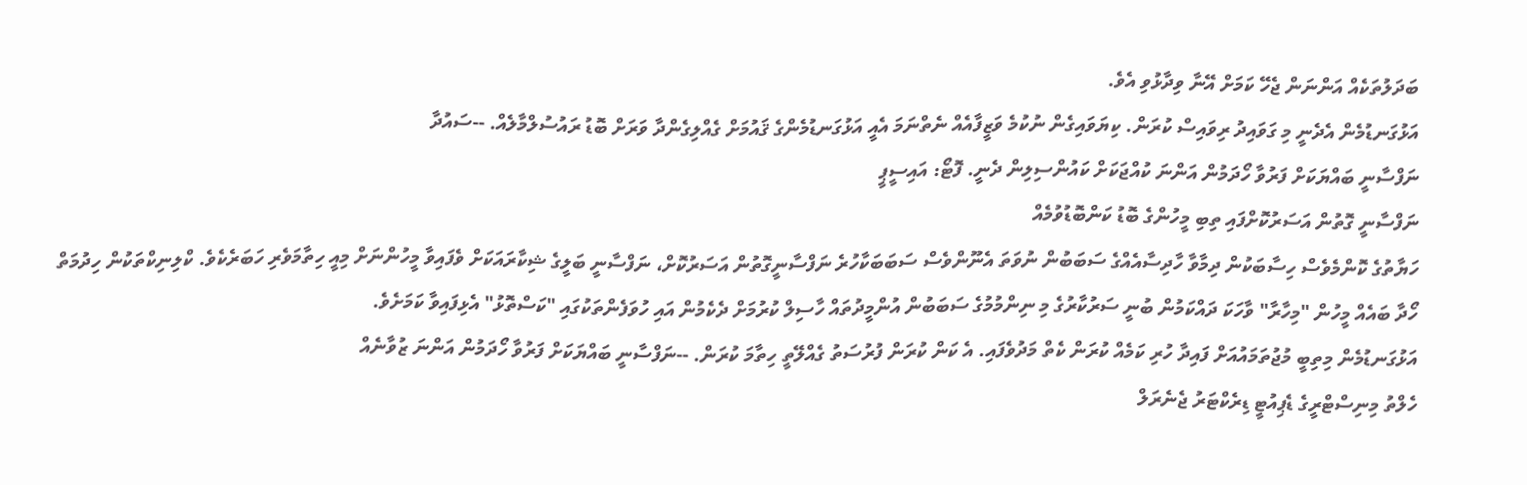ބަދަލުތަކެއް އަންނަން ޖެހޭ ކަމަށް އޭނާ ވިދާޅުވި އެވެ.
އަޅުގަނޑުމެން އެދެނީ މި ގަވައިދު ރިވައިސް ކުރަން. ކިޔަވައިގެން ނުކުމެ ވަޒީފާއެއް ނެތްނަމަ އެއީ އަޅުގަނޑުމެންގެ ޤައުމަށް ގެއްލިގެންދާ ވަރަށް ބޮޑު ރައުސުލްމާލެއް. --ސައުދާ
ނަފްސާނީ ބައްޔަކަށް ފަރުވާ ހޯދަމުން އަންނަ ކުއްޖަކަށް ކައުންސިލިން ދެނީ. ފޮޓޯ: އައިސީޕީ
ނަފްސާނީ ގޮތުން އަސަރުކޮށްފައި ތިބި މީހުންގެ ބޮޑު ކަންބޮޑުވުމެއް
ހަޔާތުގެ ކޮންމެވެސް ހިސާބަކުން ދިމާވާ ހާދިސާއެއްގެ ސަބަބުން ނުވަތަ އެނޫންވެސް ސަބަބަކާހުރެ ނަފްސާނީގޮތުން އަސަރުކޮށް، ނަފްސާނީ ބަލީގެ ޝިކާރައަކަށް ވެފައިވާ މީހުންނަށް މިއީ ހިތާމަވެރި ހަބަރެކެވެ. ކްލިނިކްތަކުން ހިދުމަތް ހޯދާ ބައެއް މީހުން "މިހާރާ" ވާހަކަ ދައްކަމުން ބުނީ ސަރުކާރުގެ މި ނިންމުމުގެ ސަބަބުން އުންމީދުތައް ހާސިލް ކުރުމަށް ދެކެމުން އައި ހުވަފެންތަކުގައި "ކަސްތޮޅު" އެޅިފައިވާ ކަމަށެވެ.
އަޅުގަނޑުމެން މިތިބީ މުޖުތަމައުއަށް ފައިދާ ހުރި ކަމެއް ކުރަން ކެތް މަދުވެފައި. އެ ކަން ކުރަން ފުރުސަތު ގެއްލޭތީ ހިތާމަ ކުރަން. --ނަފްސާނީ ބައްޔަކަށް ފަރުވާ ހޯދަމުން އަންނަ ޒުވާނެއް
ހެލްތު މިނިސްޓްރީގެ ޑެޕިއުޓީ ޑިރެކްޓަރު ޖެނެރަލް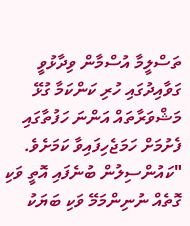ތަސްލީމާ އުސްމާން ވިދާޅުވީ ގަވާއިދުގައި ހުރި ކަންކަމާ ގުޅޭ މަޝްވަރާތައް އަންނަ ހަފުތާގައި ފެށުމަށް ހަމަޖެހިފައިވާ ކަމަށެވެ.
"ކައުންސިލުން ބުނެފައި އޮތީ ވަކި ގޮތެއް ނުނިންމަމޭ ވަކި ބަޔަކު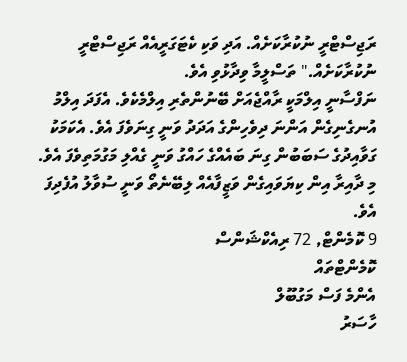ރަޖިސްޓްރީ ނުކުރާކަށެއް. އަދި ވަކި ކެޓަގަރީއެއް ރަޖިސްޓްރީ ނުކުރާކަށެއް." ތަސްލީމާ ވިދާޅުވި އެވެ.
ނަފްސާނީ އިލްމަކީ ރާއްޖެއަށް ބޭނުންތެރި އިލްމެކެވެ. އެފަދަ އިލްމު އުނގެނިގެން އަންނަ ދިވެހިންގެ އަދަދު ވަނީ ގިނަވެފަ އެވެ. އެކަމަކު ގަވާއިދުގެ ސަބަބުން ގިނަ ބައެއްގެ ހައްގު ވަނީ ގެއްލި މަގުމަތިވެފަ އެވެ. މި ދާއިރާ އިން ކިޔަވައިގެން ވަޒީފާއެއް ލިބޭނެތޯ ވަނީ ސުވާލު އުފެދިފަ އެވެ.
9 ކޮމެންޓް, 72 ރިއެކްޝަންސް
ކޮމެންޓްތައް
އެންމެ ފަސް މަގުބޫލް
ހާސަރު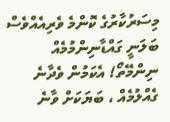މިސަރުކާރުގެ ކޮންމެ ވެރިއެއްވެސް ބަލަނީ ގައްޑާނިންމުމެއް ނިންމޭތޯ! އެކަމުން ވެދާނެ ގެއްލުމެއް ، ބަޔަކަށް ވާނެ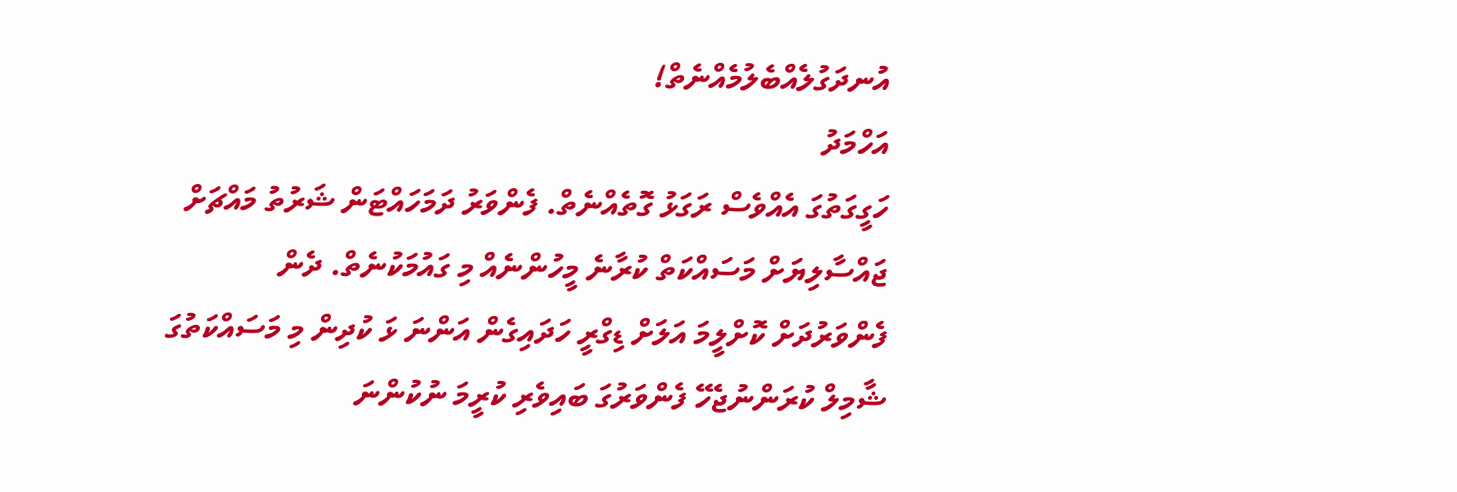އުނދަގުލެއްބެލުމެއްނެތް!
އަހްމަދު
ހަގީގަތުގަ އެއްވެސް ރަގަޅު ގޮތެއްނެތް. ފެންވަރު ދަމަހައްޓަން ޝަރުތު މައްޗަށް ޖައްސާލިޔަށް މަސައްކަތް ކުރާނެ މީހުންނެއް މި ގައުމަކުނެތް. ދެން ފެންވަރުދަށް ކޮށްލީމަ އަލަށް ޑިގްރީ ހަދައިގެން އަންނަ ޅަ ކުދިން މި މަސައްކަތުގަ ޝާމިލް ކުރަންނުޖެހޭ ފެންވަރުގަ ބައިވެރި ކުރީމަ ނުކުންނަ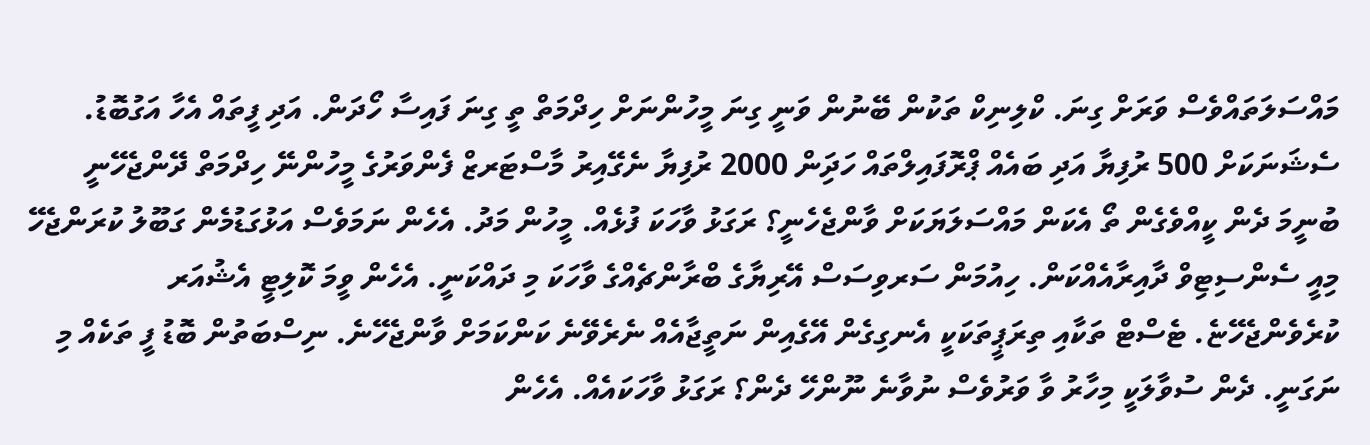މައްސަލަތައްވެސް ވަރަށް ގިނަ. ކްލިނިކް ތަކުން ބޭނުން ވަނީ ގިނަ މީހުންނަށް ހިދްމަތް ތީ ގިނަ ފައިސާ ހޯދަން. އަދި ފީތައް އެހާ އަގުބޮޑު. ސެޝަނަކަށް 500 ރުފިޔާ އަދި ބައެއް ޕްރޮފައިލްތައް ހަދަިން 2000 ރުފިޔާ ނެގޭއިރު މާސްޓަރޒް ފެންވަރުގެ މީހުންނޭ ހިދްމަތް ދޭންޖެހޭނީ ބުނީމަ ދެން ކީއްވެގެން ތޯ އެކަން މައްސަލަޔަކަށް ވާންޖެހެނީ؟ ރަގަޅު ވާހަކަ ފުޅެއް. މީހުން މަދު. އެހެން ނަމަވެސް އަޅުގަޑުމެން ގަބޫލު ކުރަންޖެހޭ މިއީ ސެންސިޓިވް ދާއިރާއެއްކަން. ހިއުމަން ސަރވިސަސް އޭރިޔާގެ ބްރާންޗެއްގެ ވާހަކަ މި ދައްކަނީ. އެހެން ވީމަ ކޮލިޓީ އެޝުއަރ ކުރެވެންޖެހޭޏެ. ޓެސްޓް ތަކާއި ތިރަޕީތަކަކީ އެނގިގެން އޭގެއިން ނަތީޖާއެއް ނެރެވޭނެ ކަންކަމަށް ވާންޖެހޭނެ. ނިސްބަތުން ބޮޑު ފީ ތަކެއް މި ނަގަނީ. ދެން ސުވާލަކީ މިހާރު ވާ ވަރުވެސް ނުވާނެ ނޫންހޭ ދެން؟ ރަގަޅު ވާހަކައެއް. އެހެން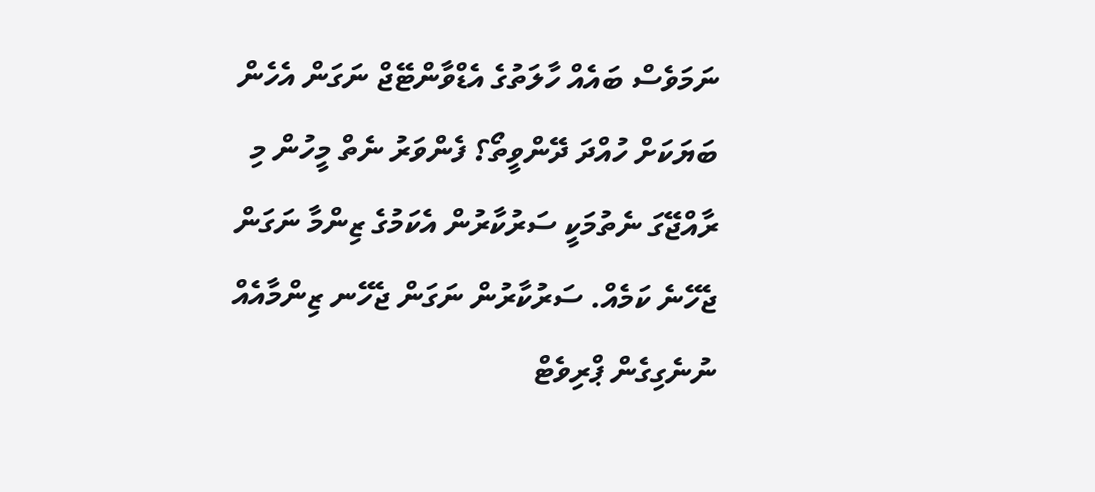ނަމަވެސް ބައެއް ހާލަތުގެ އެޑްވާންޓޭޖް ނަގަން އެހެން ބަޔަކަށް ހުއްދަ ދޭންވީތޯ؟ ފެންވަރު ނެތް މީހުން މި ރާއްޖޭގަ ނެތުމަކީ ސަރުކާރުން އެކަމުގެ ޒިންމާ ނަގަން ޖެހޭނެ ކަމެއް. ސަރުކާރުން ނަގަން ޖެހޭނ ޒިންމާއެއް ނުނެގިގެން ޕްރިވެޓް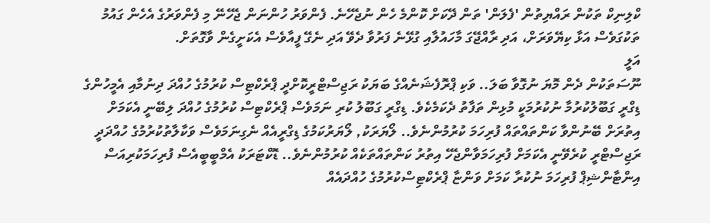ކްލިނިކް ތަކުން ރައްޔިތުން 'ފެލަން' ތަން ދޭކަށް ކޮންމެ ހެން ނުޖެހޭނެ. ފެންވަރު ހުންނަން ޖެހޭނޭ މި ފެންވަރުގެ އެހެން ގައުމު ތަކުގަވެސް އަޅާ ކިޔޭވަރަށް، އަދި ރާއްޖޭގަ މާހައުލާއި ގުޅޭނެ ފަރުވާ ދެވޭ އަދި ނެގޭ ފީއާވެސް އެކަށީގެން ވާގޮތަށް.
އަލީ
ނޫސަތަކުން ދެން މޮޔަ ނުގޮވާ ބަލަ.. ވަކި ޕްރޮފެޝަނެއްގެ ބަޔަކު ރަޖިސްޓްރީކޮށްދީ ޕްރެކްޓިސް ކުރުމުގެ ހުއްދަ ދިނުމާއި އެމީހުންގެ ޑިގްރީ ގަބޫލުކުރުމާ ނުކުރުމަކީ މުޅިން ތަފާތު ދެކަމެކެވެ. ޑިގްރީ ގަބޫލު ކުރި ނަމަވެސް ޕްރެކްޓިސް ކުރުމުގެ ހުއްދަ ލިބޭނީ އެކަމަށް އިތުރަށް ބޭނުންވާ ކަންތައްތައް ފުރިހަމަ ކުރުމުންނެވެ.. ލޯޔަރަކު, ލޯޔަރުކަމުގެ ޑިގްރީއެއް ނެގިނަމަވެސް ވަކާލާތުކުރުމުގެ ހުއްދަދީ ރަޖިސްޓްރީ ކުރެވޭނީ އެކަމަށް ފުރިހަމަވާންޖެހޭ އިތުރު ކަންތައްތަކެއް ކުރުމުންނެވެ.. ޑޮކްޓަރަކު އެމްބީބީއެސް ފުރިހަމަކުރިއަސް އިންޓާންޝިޕް ފުރިހަމަ ނުކުރާ ކަމަށް ވަންޏާ ޕްރެކްޓިސްކުރުމުގެ ހުއްދައެއް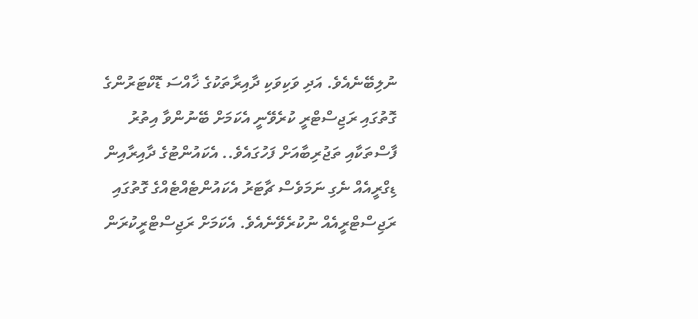ނުލިބޭނެއެވެ. އަދި ވަކިވަކި ދާއިރާތަކުގެ ޚާއްސަ ޑޮކްޓަރުންގެ ގޮތުގައި ރަޖިސްޓްރީ ކުރެވޭނީ އެކަމަށް ބޭނުންވާ އިތުރު ފާސްތަކާއި ތަޖުރިބާއަށް ފަހުގައެވެ.. އެކައުންޓުގެ ދާއިރާއިން ޑިގްރީއެއް ނެގި ނަމަވެސް ޗާޓަރު އެކައުންޓެއްޓެއްގެ ގޮތުގައި ރަޖިސްޓްރީއެއް ނުކުރެވޭނެއެވެ. އެކަމަށް ރަޖިސްޓްރީކުރަން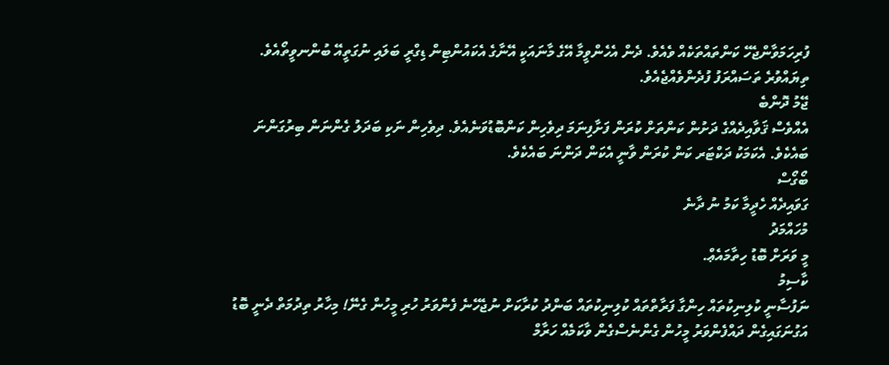ފުރިހަމަވާންޖެހޭ ކަންތައްތަކެއް ވެއެވެ. ދެން އެހެންވީމާ އޭގެ މާނައަކީ އޭނާގެ އެކައުންޓިން ޑިގްރީ ބަލައި ނުގަތީއޭ ބުންނވީތޯއެވެ. ތިޔައްވުރެ ތަސައްރަފު ފުދެންވެއްޖެއެވެ.
ޖޭމު ދޮންބެ
އެއްވެސް ޤަވާއިދެއްގެ ދަށުން ކަންތަށް ކުރަން ފަށާފިނަމަ ދިވެހިން ކަންބޮޑުވަނެއެވެ. ދިވެހިން ނަކި ބަދަލު ގެންނަން ބިރުގަންނަ ބައެކެވެ. އެކަމަކު ދަކްޓަރ ކަން ކުރަން ވާނީ އެކަން ދަންނަ ބައެކެވެ.
ބޯގޯސް
ގަވައިދެއް ހެދީމާ ކަމު ނު ދާނެ
މުހައްމަދު
މީ ވަރަށް ބޮޑު ހިތާމައެޢް.
ކާސިމު
ނަފުސާނީ ކުލިނިކުތައް ހިންގާ ފަރާތްތައް ކުލިނިކުތައް ބަންދު ކުރާކަށް ނުޖެހޭނެ ފެންވަރު ހުރި މީހުން ގެނޭ! މިހާރު ތިދުމަތް ދެނީ ބޮޑު އަގުނަގައިގެން ދައްފެންވަރު މީހުން ގެންނެސްގެން ވާކަމެއް ހަރާމް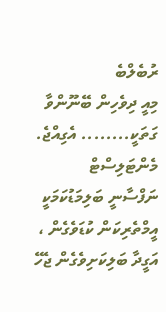ރުބެލްބެ
މިއީ ދިވެހިން ބޭނޫންވާ ގަތަކީ........ އެގިއްޖެ.
މެންޓަލިސްޓް
ނަފްސާނީ ބަލިމަޑުކަމަކީ އީމްތެރިކަން ކުޑަވެގެން ، އަގީދާ ބަލިކަށިވެގެން ޖެހޭ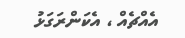އެއްޗެއް ، އެކަންރަގަޅު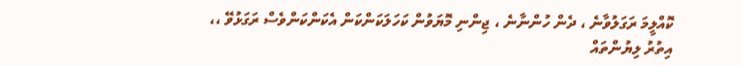ކޮއްލީމަ ރަގަލުވާނެ ، ދެން ހުންނާނެ ، ޖިންނި މޮޔަވުން ކަހަލަކަންކަން އެކަންކަންވެސް ރަގަޅުވޭ ،،
އިތުރު ލިޔުންތައް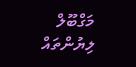މަގްބޫލް ލިޔުންތައް